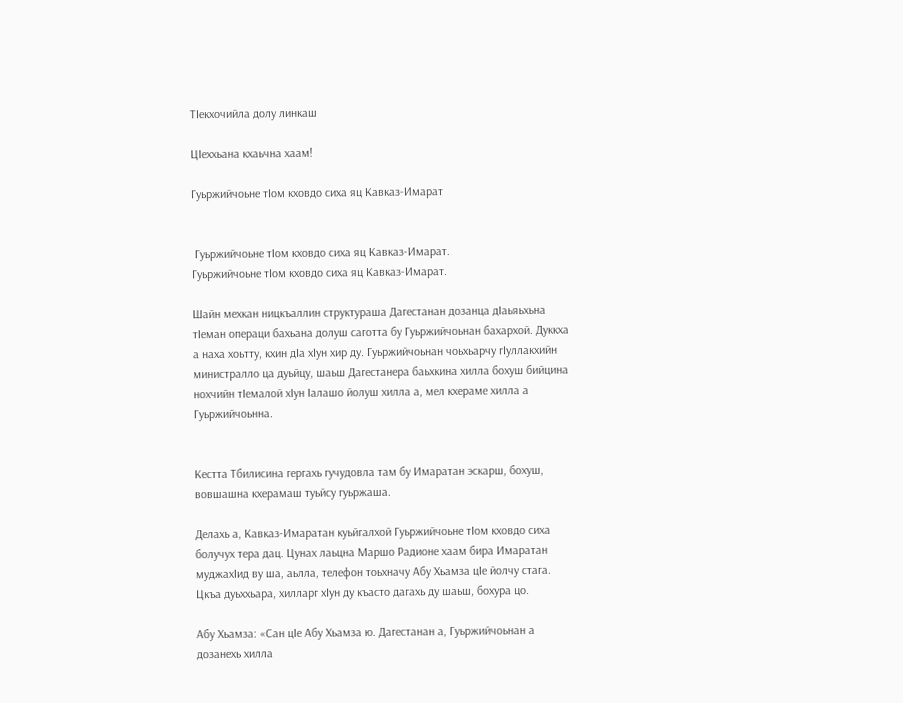ТIекхочийла долу линкаш

ЦIеххьана кхаьчна хаам!

Гуьржийчоьне тIом кховдо сиха яц Кавказ-Имарат


 Гуьржийчоьне тIом кховдо сиха яц Кавказ-Имарат.
Гуьржийчоьне тIом кховдо сиха яц Кавказ-Имарат.

Шайн мехкан ницкъаллин структураша Дагестанан дозанца дIаьяьхьна тIеман операци бахьана долуш саготта бу Гуьржийчоьнан бахархой. Дуккха а наха хоьтту, кхин дIа хIун хир ду. Гуьржийчоьнан чоьхьарчу гIуллакхийн министралло ца дуьйцу, шаьш Дагестанера баьхкина хилла бохуш бийцина нохчийн тIемалой хIун Iалашо йолуш хилла а, мел кхераме хилла а Гуьржийчоьнна.


Кестта Тбилисина гергахь гучудовла там бу Имаратан эскарш, бохуш, вовшашна кхерамаш туьйсу гуьржаша.

Делахь а, Кавказ-Имаратан куьйгалхой Гуьржийчоьне тIом кховдо сиха болучух тера дац. Цунах лаьцна Маршо Радионе хаам бира Имаратан муджахIид ву ша, аьлла, телефон тоьхначу Абу Хьамза цIе йолчу стага. Цкъа дуьххьара, хилларг хIун ду къасто дагахь ду шаьш, бохура цо.

Абу Хьамза: «Сан цIе Абу Хьамза ю. Дагестанан а, Гуьржийчоьнан а дозанехь хилла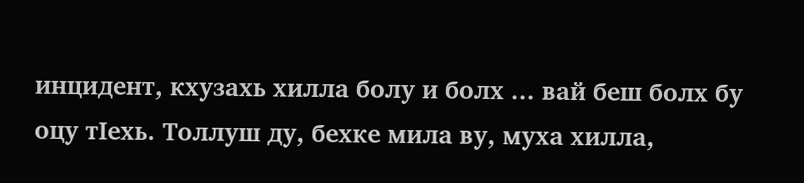инцидент, кхузахь хилла болу и болх ... вай беш болх бу оцу тIехь. Толлуш ду, бехке мила ву, муха хилла,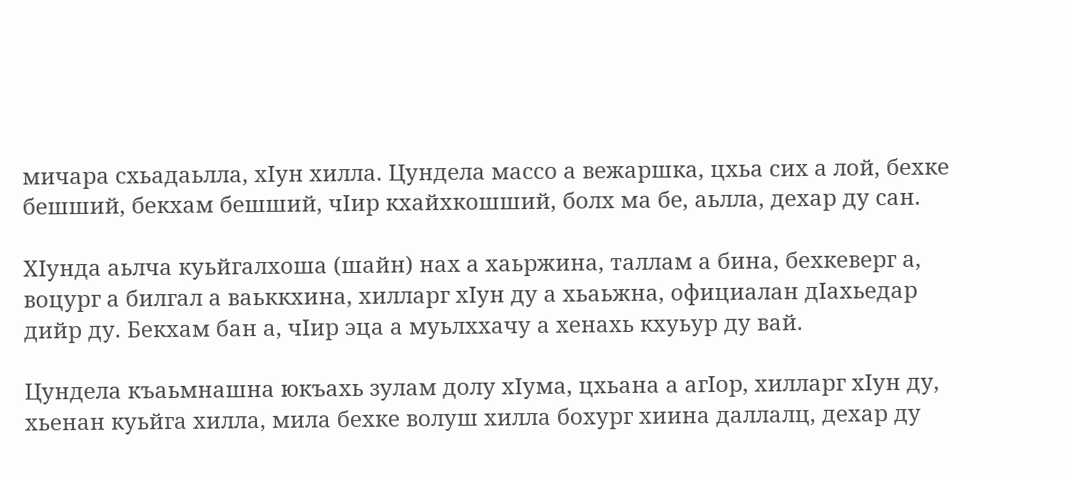мичара схьадаьлла, хIун хилла. Цундела массо а вежаршка, цхьа сих а лой, бехке бешший, бекхам бешший, чIир кхайхкошший, болх ма бе, аьлла, дехар ду сан.

ХIунда аьлча куьйгалхоша (шайн) нах а хаьржина, таллам а бина, бехкеверг а, воцург а билгал а ваьккхина, хилларг хIун ду а хьаьжна, официалан дIахьедар дийр ду. Бекхам бан а, чIир эца а муьлххачу а хенахь кхуьур ду вай.

Цундела къаьмнашна юкъахь зулам долу хIума, цхьана а агIор, хилларг хIун ду, хьенан куьйга хилла, мила бехке волуш хилла бохург хиина даллалц, дехар ду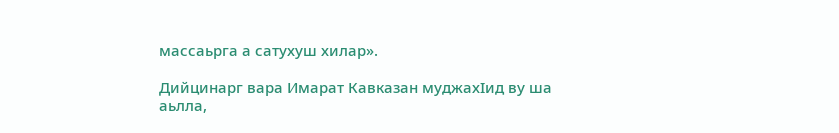массаьрга а сатухуш хилар».

Дийцинарг вара Имарат Кавказан муджахIид ву ша аьлла,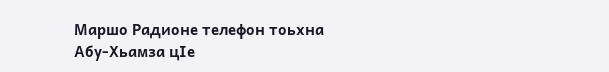Маршо Радионе телефон тоьхна Абу-Хьамза цIе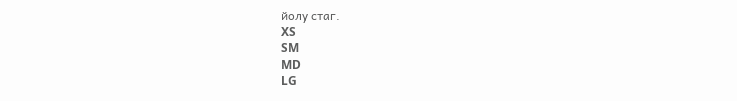йолу стаг.
XS
SM
MD
LG